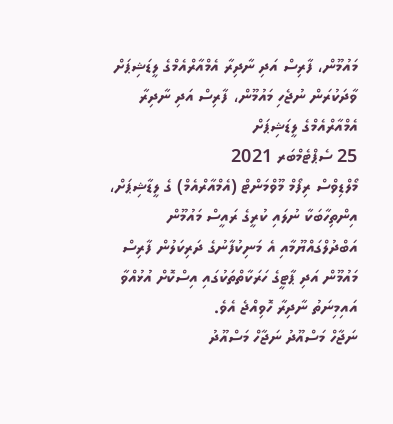މައުމޫން، ފާރިސް އަދި ނާދިރާ އެމްއާރްއެމްގެ ލީޑަޝިޕަށް
ވާދަކުރަން ނުޖެހި މައުމޫން، ފާރިސް އަދި ނާދިރާ އެމްއާރްއެމްގެ ލީޑަޝިޕަށް
25 ސެޕްޓެމްބަރ 2021
މޯލްޑިވްސް ރިފޯމް މޫވްމަންޓް (އެމްއާރްއެމް) ގެ ލީޑާޝިޕަށް، އިންތިހާބަކާ ނުލައި ކުރީގެ ރައީސް މައުމޫން އަބްދުލްގައްޔޫމާއި އެ މަނިކުފާނުގެ ދަރިކަލުން ފާރިސް މައުމޫން އަދި ޕާޓީގެ ހަރަކާތްތަކުގައި އިސްކޮށް އުޅުއްވާ އައިމިނަތު ނާދިރާ ހޮވިއްޖެ އެވެ.
ނަޖާހް މަސްއޫދު ނަޖާހް މަސްއޫދު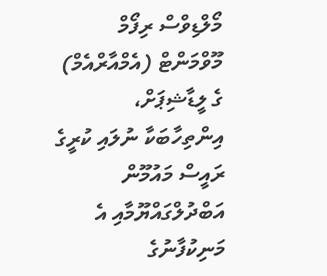މޯލްޑިވްސް ރިފޯމް މޫވްމަންޓް (އެމްއާރްއެމް) ގެ ލީޑާޝިޕަށް، އިންތިހާބަކާ ނުލައި ކުރީގެ ރައީސް މައުމޫން އަބްދުލްގައްޔޫމާއި އެ މަނިކުފާނުގެ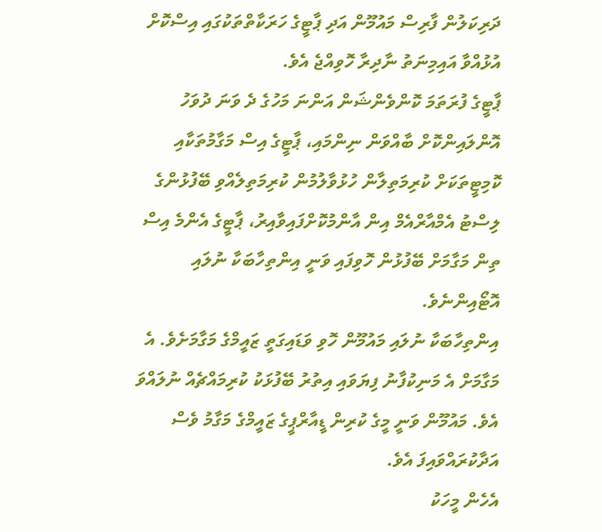ދަރިކަލުން ފާރިސް މައުމޫން އަދި ޕާޓީގެ ހަރަކާތްތަކުގައި އިސްކޮށް އުޅުއްވާ އައިމިނަތު ނާދިރާ ހޮވިއްޖެ އެވެ.
ޕާޓީގެ ފުރަތަމަ ކޮންވެންޝަން އަންނަ މަހުގެ ދެ ވަނަ ދުވަހު އޮންލައިންކޮށް ބާއްވަން ނިންމައި، ޕާޓީގެ އިސް މަގާމުތަކާއި ކޮމިޓީތަކަށް ކުރިމަތިލާން ހުޅުވާލުމުން ކުރިމަތިލެއްވި ބޭފުޅުންގެ ލިސްޓު އެމްއާރްއެމް އިން އާންމުކޮށްފައިވާއިރު، ޕާޓީގެ އެންމެ އިސް ތިން މަގާމަށް ބޭފުޅުން ހޮވިފައި ވަނީ އިންތިހާބަކާ ނުލައި އޮޓޯއިންނެވެ.
އިންތިހާބަކާ ނުލައި މައުމޫން ހޮވި ވަޑައިގަތީ ޒައީމްގެ މަގާމަށެވެ. އެ މަގާމަށް އެ މަނިކުފާނު ފިޔަވައި އިތުރު ބޭފުޅަކު ކުރިމައްޗެއް ނުލައްވަ އެވެ. މައުމޫން ވަނީ މީގެ ކުރިން ޑީއާރްޕީގެ ޒައީމްގެ މަގާމު ވެސް އަދާކުރައްވައިފަ އެވެ.
އެހެން މީހަކު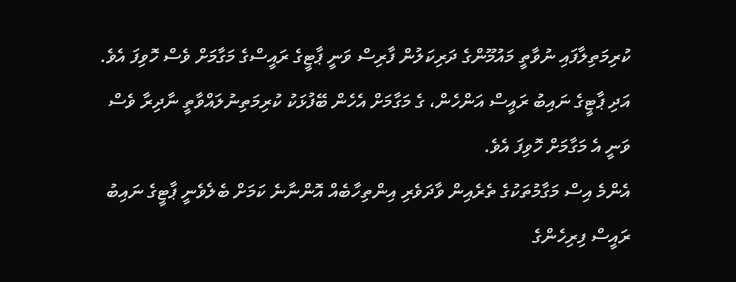ކުރިމަތިލާފައި ނުވާތީ މައުމޫންގެ ދަރިކަލުން ފާރިސް ވަނީ ޕާޓީގެ ރައީސްގެ މަގާމަށް ވެސް ހޮވިފަ އެވެ. އަދި ޕާޓީގެ ނައިބު ރައީސް އަންހެން، ގެ މަގާމަށް އެހެން ބޭފުޅަކު ކުރިމަތިނުލައްވާތީ ނާދިރާ ވެސް ވަނީ އެ މަގާމަށް ހޮވިފަ އެވެ.
އެންމެ އިސް މަގާމުތަކުގެ ތެރެއިން ވާދަވެރި އިންތިހާބެއް އޮންނާނެ ކަމަށް ބެލެވެނީ ޕާޓީގެ ނައިބު ރައީސް ފިރިހެންގެ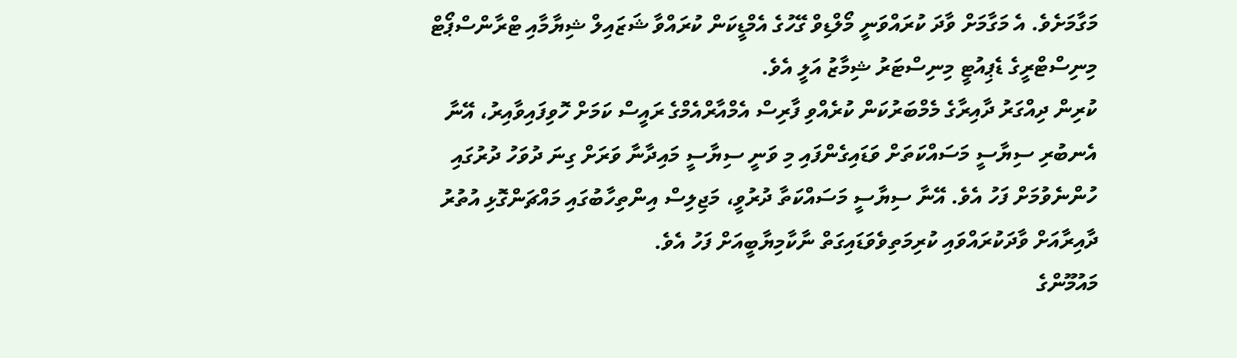މަގާމަށެވެ. އެ މަގާމަށް ވާދަ ކުރައްވަނީ މޯލްޑިވް ގޭހުގެ އެމްޑީކަން ކުރައްވާ ޝަޒައިލް ޝިޔާމާއި ޓްރާންސްޕޯޓް މިނިސްޓްރީގެ ޑެޕިއުޓީ މިނިސްޓަރު ޝިމާޒު އަލީ އެވެ.
ކުރިން ދިއްގަރު ދާއިރާގެ މެމްބަރުކަން ކުރެއްވި ފާރިސް އެމްއާރްއެމްގެ ރައީސް ކަމަށް ހޮވިފައިވާއިރު، އޭނާ އެނބުރި ސިޔާސީ މަސައްކަތަށް ވަޑައިގެންފައި މި ވަނީ ސިޔާސީ މައިދާނާ ވަރަށް ގިނަ ދުވަހު ދުރުގައި ހުންނެވުމަށް ފަހު އެވެ. އޭނާ ސިޔާސީ މަސައްކަތާ ދުރުވީ، މަޖިލިސް އިންތިހާބުގައި މައްޗަންގޮޅި އުތުރު ދާއިރާއަށް ވާދަކުރައްވައި ކުރިމަތިވެވަޑައިގަތް ނާކާމިޔާބީއަށް ފަހު އެވެ.
މައުމޫންގެ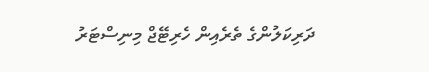ދަރިކަލުންގެ ތެރެއިން ހެރިޓޭޖް މިނިސްޓަރު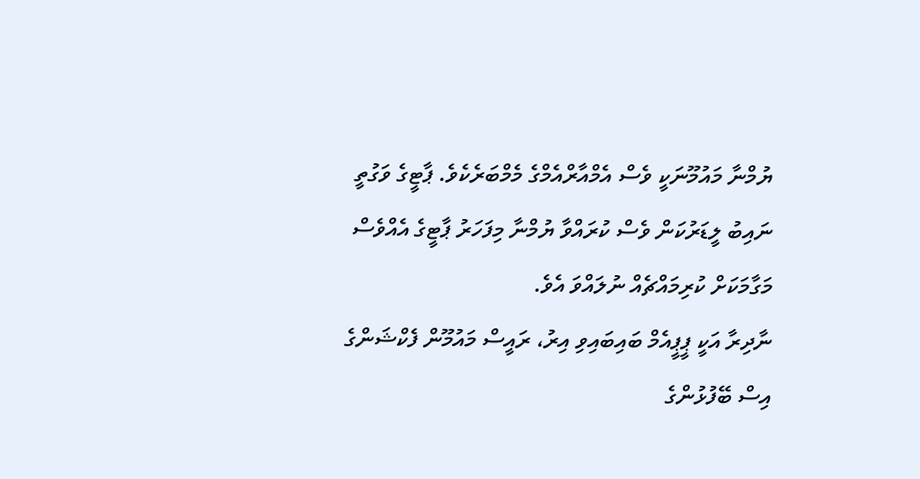ޔުމްނާ މައުމޫނަކީ ވެސް އެމްއާރްއެމްގެ މެމްބަރެކެވެ. ޕާޓީގެ ވަގުތީ ނައިބު ލީޑަރުކަން ވެސް ކުރައްވާ ޔުމްނާ މިފަހަރު ޕާޓީގެ އެއްވެސް މަގާމަކަށް ކުރިމައްޗެއް ނުލައްވަ އެވެ.
ނާދިރާ އަކީ ޕީޕީއެމް ބައިބައިވި އިރު، ރައީސް މައުމޫން ފެކްޝަންގެ އިސް ބޭފުޅުންގެ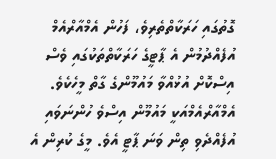ގޮތުގައި ހަރަކާތްތެރިވެ، ފަހުން އެމްއާރްއެމް އުފެއްދުމުން އެ ޕާޓީގެ ހަރަކާތްތަކުގައި ވެސް އިސްކޮށް އުޅުއްވާ މައުމޫންގެ ގާތް މީހެކެވެ.
އެމްއާރްއެމްއަކީ މައުމޫން އިސްވެ ހުންނަވައި އުފެއްދެވި ތިން ވަނަ ޕާޓީ އެވެ. މީގެ ކުރިން އެ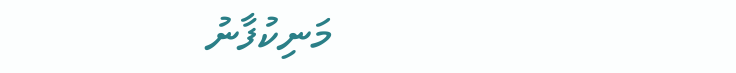މަނިކުފާނު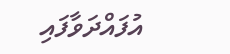އުފައްދަވާފައި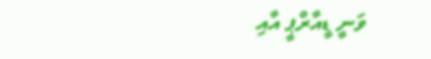ވަނީ ޑީއާރްޕީ އާއި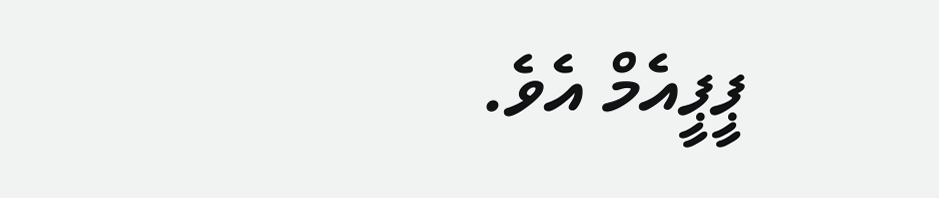ޕީޕީއެމް އެވެ.